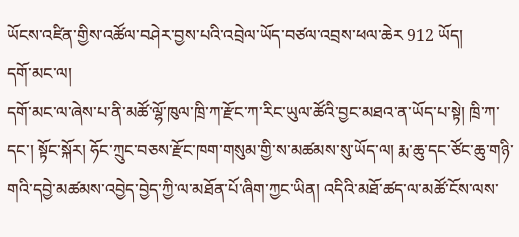ཡོངས་འཛིན་གྱིས་འཚོལ་བཤེར་བྱས་པའི་འབྲེལ་ཡོད་བཙལ་འབྲས་ཕལ་ཆེར 912 ཡོད།
དགོ་མང་ལ།
དགོ་མང་ལ་ཞེས་པ་ནི་མཚོ་ལྷོ་ཁུལ་ཁྲི་ཀ་རྫོང་ཀ་རིང་ཡུལ་ཚོའི་བྱང་མཐའ་ན་ཡོད་པ་སྟེ། ཁྲི་ཀ་དང་། སྟོང་སྐོར། ཧོང་ཀྲུང་བཅས་རྫོང་ཁག་གསུམ་གྱི་ས་མཚམས་སུ་ཡོད་ལ། རྨ་ཆུ་དང་ཙོང་ཆུ་གཉི་གའི་དབྱེ་མཚམས་འབྱེད་བྱེད་ཀྱི་ལ་མཐོན་པོ་ཞིག་ཀྱང་ཡིན། འདིའི་མཐོ་ཚད་ལ་མཚོ་ངོས་ལས་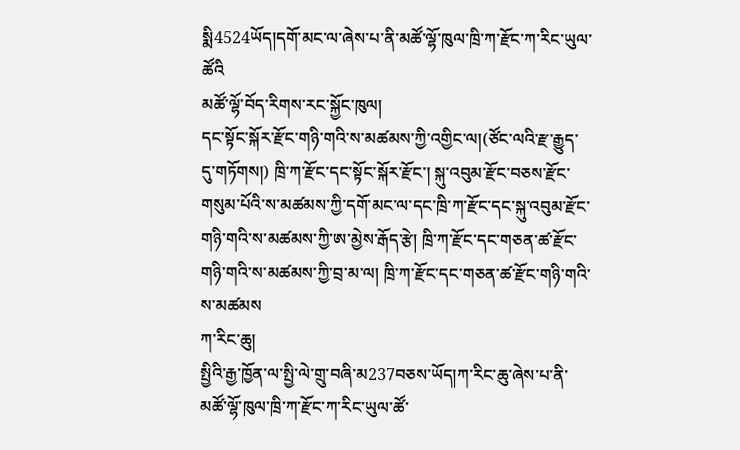སྨི4524ཡོད།དགོ་མང་ལ་ཞེས་པ་ནི་མཚོ་ལྷོ་ཁུལ་ཁྲི་ཀ་རྫོང་ཀ་རིང་ཡུལ་ཚོའི
མཚོ་ལྷོ་བོད་རིགས་རང་སྐྱོང་ཁུལ།
དང་སྟོང་སྐོར་རྫོང་གཉི་གའི་ས་མཚམས་ཀྱི་འགྱིང་ལ།(ཙོང་ལའི་རྫ་རྒྱུད་དུ་གཏོགས།) ཁྲི་ཀ་རྫོང་དང་སྟོང་སྐོར་རྫོང་། སྐུ་འབུམ་རྫོང་བཅས་རྫོང་གསུམ་པོའི་ས་མཚམས་ཀྱི་དགོ་མང་ལ་དང་ཁྲི་ཀ་རྫོང་དང་སྐུ་འབུམ་རྫོང་གཉི་གའི་ས་མཚམས་ཀྱི་ཨ་མྱེས་རྒོད་རྩེ། ཁྲི་ཀ་རྫོང་དང་གཅན་ཚ་རྫོང་གཉི་གའི་ས་མཚམས་ཀྱི་བྲ་མ་ལ། ཁྲི་ཀ་རྫོང་དང་གཅན་ཚ་རྫོང་གཉི་གའི་ས་མཚམས
ཀ་རིང་ཆུ།
སྤྱིའི་རྒྱ་ཁྱོན་ལ་སྤྱི་ལེ་གྲུ་བཞི་མ237བཅས་ཡོད།ཀ་རིང་ཆུ་ཞེས་པ་ནི་མཚོ་ལྷོ་ཁུལ་ཁྲི་ཀ་རྫོང་ཀ་རིང་ཡུལ་ཚོ་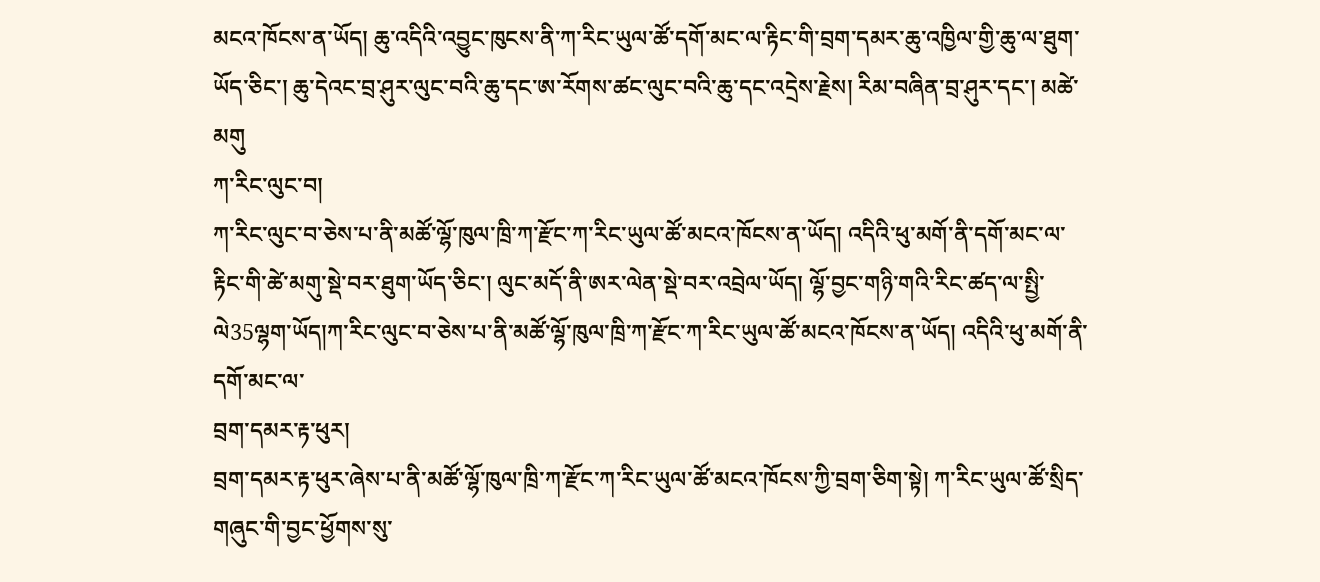མངའ་ཁོངས་ན་ཡོད། ཆུ་འདིའི་འབྱུང་ཁུངས་ནི་ཀ་རིང་ཡུལ་ཚོ་དགོ་མང་ལ་རྟིང་གི་བྲག་དམར་ཆུ་འཁྱིལ་གྱི་ཆུ་ལ་ཐུག་ཡོད་ཅིང་། ཆུ་དེའང་བྲ་ཤུར་ལུང་བའི་ཆུ་དང་ཨ་རོགས་ཚང་ལུང་བའི་ཆུ་དང་འདྲེས་རྗེས། རིམ་བཞིན་བྲ་ཤུར་དང་། མཚེ་མགུ
ཀ་རིང་ལུང་བ།
ཀ་རིང་ལུང་བ་ཅེས་པ་ནི་མཚོ་ལྷོ་ཁུལ་ཁྲི་ཀ་རྫོང་ཀ་རིང་ཡུལ་ཚོ་མངའ་ཁོངས་ན་ཡོད། འདིའི་ཕུ་མགོ་ནི་དགོ་མང་ལ་རྟིང་གི་ཚེ་མགུ་སྡེ་བར་ཐུག་ཡོད་ཅིང་། ལུང་མདོ་ནི་ཨར་ལེན་སྡེ་བར་འབྲེལ་ཡོད། ལྷོ་བྱང་གཉི་གའི་རིང་ཚད་ལ་སྤྱི་ལེ35ལྷག་ཡོད།ཀ་རིང་ལུང་བ་ཅེས་པ་ནི་མཚོ་ལྷོ་ཁུལ་ཁྲི་ཀ་རྫོང་ཀ་རིང་ཡུལ་ཚོ་མངའ་ཁོངས་ན་ཡོད། འདིའི་ཕུ་མགོ་ནི་དགོ་མང་ལ་
བྲག་དམར་རྟ་ཕུར།
བྲག་དམར་རྟ་ཕུར་ཞེས་པ་ནི་མཚོ་ལྷོ་ཁུལ་ཁྲི་ཀ་རྫོང་ཀ་རིང་ཡུལ་ཚོ་མངའ་ཁོངས་ཀྱི་བྲག་ཅིག་སྟེ། ཀ་རིང་ཡུལ་ཚོ་སྲིད་གཞུང་གི་བྱང་ཕྱོགས་སུ་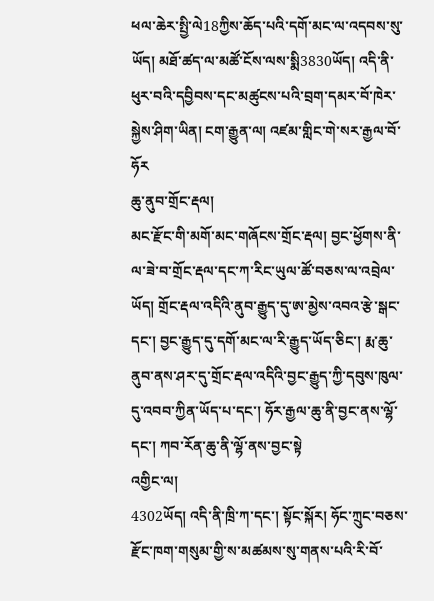ཕལ་ཆེར་སྤྱི་ལེ18ཀྱིས་ཆོད་པའི་དགོ་མང་ལ་འདབས་སུ་ཡོད། མཐོ་ཚད་ལ་མཚོ་ངོས་ལས་སྨི3830ཡོད། འདི་ནི་ཕུར་བའི་དབྱིབས་དང་མཚུངས་པའི་བྲག་དམར་བོ་ཁེར་སྐྱེས་ཤིག་ཡིན། ངག་རྒྱུན་ལ། འཛམ་གླིང་གེ་སར་རྒྱལ་བོ་ཧོར
ཆུ་ནུབ་གྲོང་རྡལ།
མང་རྫོང་གི་མགོ་མང་གཞོངས་གྲོང་རྡལ། བྱང་ཕྱོགས་ནི་ལ་ཟེ་བ་གྲོང་རྡལ་དང་ཀ་རིང་ཡུལ་ཚོ་བཅས་ལ་འབྲེལ་ཡོད། གྲོང་རྡལ་འདིའི་ནུབ་རྒྱུད་དུ་ཨ་མྱེས་འབའ་རྩེ་སྒང་དང་། བྱང་རྒྱུད་དུ་དགོ་མང་ལ་རི་རྒྱུད་ཡོད་ཅིང་། རྨ་ཆུ་ནུབ་ནས་ཤར་དུ་གྲོང་རྡལ་འདིའི་བྱང་རྒྱུད་ཀྱི་དབུས་ཁུལ་དུ་འབབ་ཀྱིན་ཡོད་པ་དང་། ཧོར་རྒྱལ་ཆུ་ནི་བྱང་ནས་ལྷོ་དང་། ཀབ་རོན་ཆུ་ནི་ལྷོ་ནས་བྱང་སྟེ
འགྱིང་ལ།
4302ཡོད། འདི་ནི་ཁྲི་ཀ་དང་། སྟོང་སྐོར། ཧོང་ཀྲུང་བཅས་རྫོང་ཁག་གསུམ་གྱི་ས་མཚམས་སུ་གནས་པའི་རི་བོ་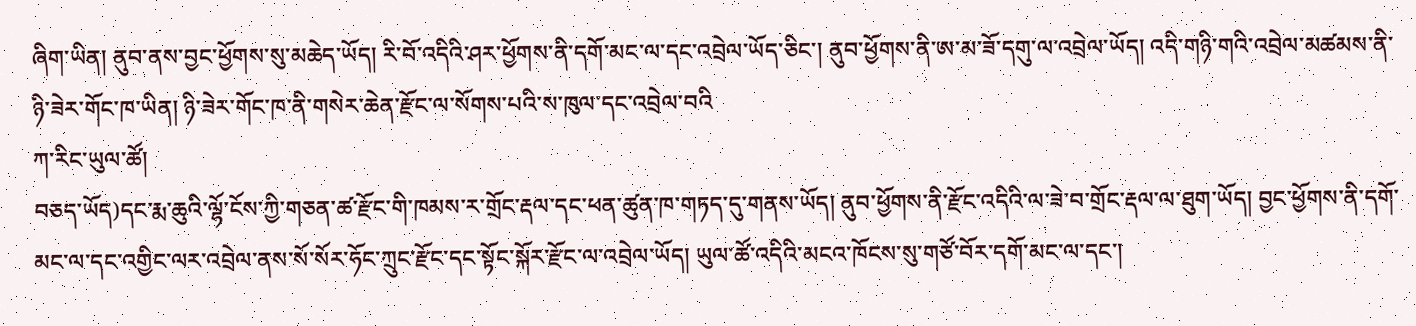ཞིག་ཡིན། ནུབ་ནས་བྱང་ཕྱོགས་སུ་མཆེད་ཡོད། རི་བོ་འདིའི་ཤར་ཕྱོགས་ནི་དགོ་མང་ལ་དང་འབྲེལ་ཡོད་ཅིང་། ནུབ་ཕྱོགས་ནི་ཨ་མ་ཟོ་དགུ་ལ་འབྲེལ་ཡོད། འདི་གཉི་གའི་འབྲེལ་མཚམས་ནི་ཉི་ཟེར་གོང་ཁ་ཡིན། ཉི་ཟེར་གོང་ཁ་ནི་གསེར་ཆེན་རྫོང་ལ་སོགས་པའི་ས་ཁུལ་དང་འབྲེལ་བའི
ཀ་རིང་ཡུལ་ཚོ།
བཅད་ཡོད)དང་རྨ་ཆུའི་ལྷོ་ངོས་ཀྱི་གཅན་ཚ་རྫོང་གི་ཁམས་ར་གྲོང་རྡལ་དང་ཕན་ཚུན་ཁ་གཏད་དུ་གནས་ཡོད། ནུབ་ཕྱོགས་ནི་རྫོང་འདིའི་ལ་ཟེ་བ་གྲོང་རྡལ་ལ་ཐུག་ཡོད། བྱང་ཕྱོགས་ནི་དགོ་མང་ལ་དང་འགྱིང་ལར་འབྲེལ་ནས་སོ་སོར་ཧོང་ཀྲུང་རྫོང་དང་སྟོང་སྐོར་རྫོང་ལ་འབྲེལ་ཡོད། ཡུལ་ཚོ་འདིའི་མངའ་ཁོངས་སུ་གཙོ་བོར་དགོ་མང་ལ་དང་།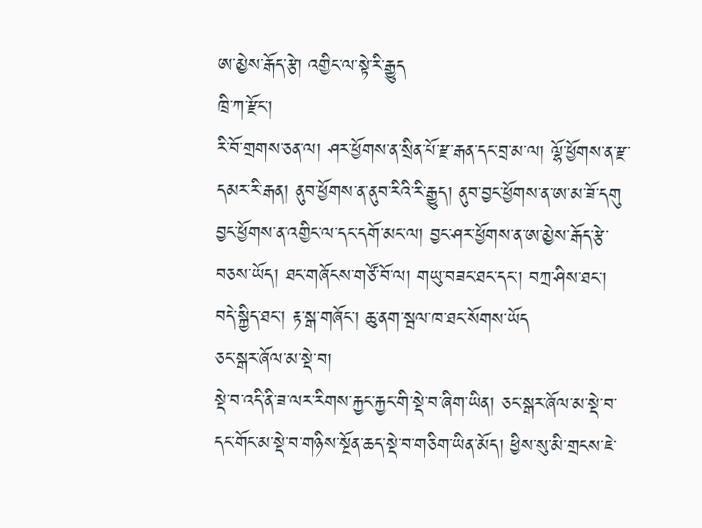ཨ་མྱེས་རྒོད་རྩེ། འགྱིང་ལ་སྟེ་རི་རྒྱུད
ཁྲི་ཀ་རྫོང་།
རི་བོ་གྲགས་ཅན་ལ། ཤར་ཕྱོགས་ན་སྲིན་པོ་རྫ་རྒན་དང་བྲ་མ་ལ། ལྷོ་ཕྱོགས་ན་རྫ་དམར་རི་རྒན། ནུབ་ཕྱོགས་ན་ནུབ་རིའི་རི་རྒྱུད། ནུབ་བྱང་ཕྱོགས་ན་ཨ་མ་ཟོ་དགུ བྱང་ཕྱོགས་ན་འགྱིང་ལ་དང་དགོ་མང་ལ། བྱང་ཤར་ཕྱོགས་ན་ཨ་མྱེས་རྒོད་རྩེ་བཅས་ཡོད། ཐང་གཞོངས་གཙོ་བོ་ལ། གཡུ་བཟང་ཐང་དང་། བཀྲ་ཤིས་ཐང་། བདེ་སྐྱིད་ཐང་། རྟ་སྒ་གཞོང་། ཆུ་ནག་སྦལ་ཁ་ཐང་སོགས་ཡོད
ཅང་སྒར་ཞོལ་མ་སྡེ་བ།
སྡེ་བ་འདི་ནི་ཟ་ལར་རིགས་རྐྱང་རྐྱང་གི་སྡེ་བ་ཞིག་ཡིན། ཅང་སྒར་ཞོལ་མ་སྡེ་བ་དང་གོང་མ་སྡེ་བ་གཉིས་སྔོན་ཆད་སྡེ་བ་གཅིག་ཡིན་མོད། ཕྱིས་སུ་མི་གྲངས་ཇེ་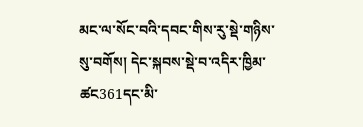མང་ལ་སོང་བའི་དབང་གིས་རུ་སྡེ་གཉིས་སུ་བགོས། དེང་སྐབས་སྡེ་བ་འདིར་ཁྱིམ་ཚང361དང་མི་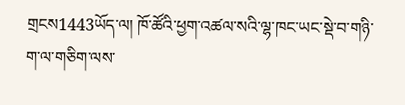གྲངས1443ཡོད་ལ། ཁོ་ཚོའི་ཕྱག་འཚལ་སའི་ལྷ་ཁང་ཡང་སྡེ་བ་གཉི་ག་ལ་གཅིག་ལས་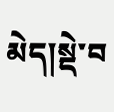མེད།སྡེ་བ